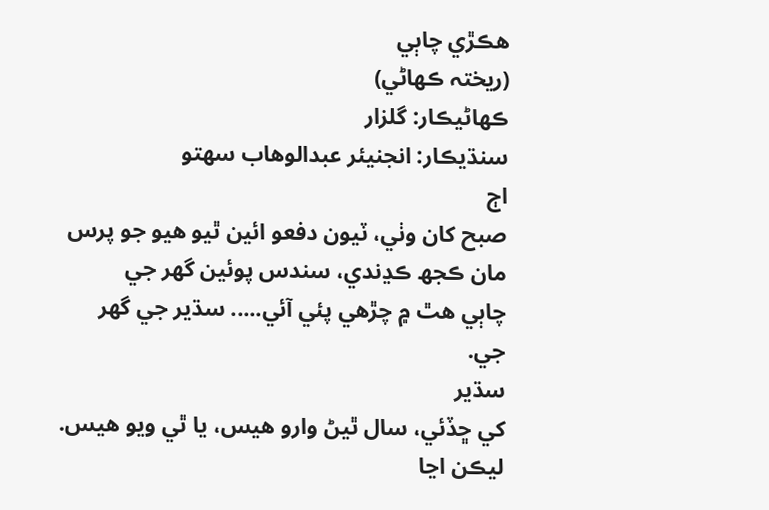ھڪڙي چاٻي
(ريختہ ڪھاڻي)
ڪھاڻيڪار: گلزار
سنڌيڪار: انجنيئر عبدالوھاب سھتو
اڄ
صبح کان وٺي، ٽيون دفعو ائين ٿيو ھيو جو پرس مان ڪجھ ڪڍندي، سندس پوئين گهر جي
چاٻي ھٿ ۾ چڙهي پئي آئي..... سڌير جي گهر جي.
سڌير
کي ڇڏئي، سال ٿيڻ وارو ھيس، يا ٿي ويو ھيس. ليڪن اڃا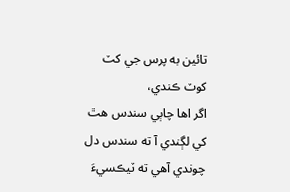تائين به پرس جي کٽ کوٽ ڪندي،
اگر اھا چاٻي سندس ھٿ کي لڳندي آ ته سندس دل چوندي آھي ته ٽيڪسيءَ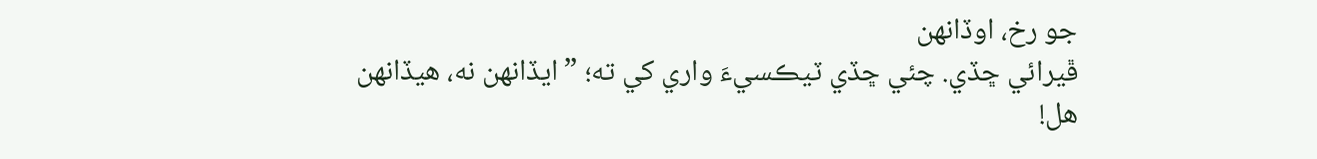جو رخ، اوڏانھن
ڦيرائي ڇڏي. چئي ڇڏي ٽيڪسيءَ واري کي ته؛ ”ايڏانھن نه، ھيڏانھن ھل!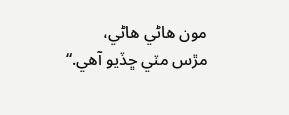مون ھاڻي ھاڻي،
مڙس مٽي ڇڏيو آھي.“